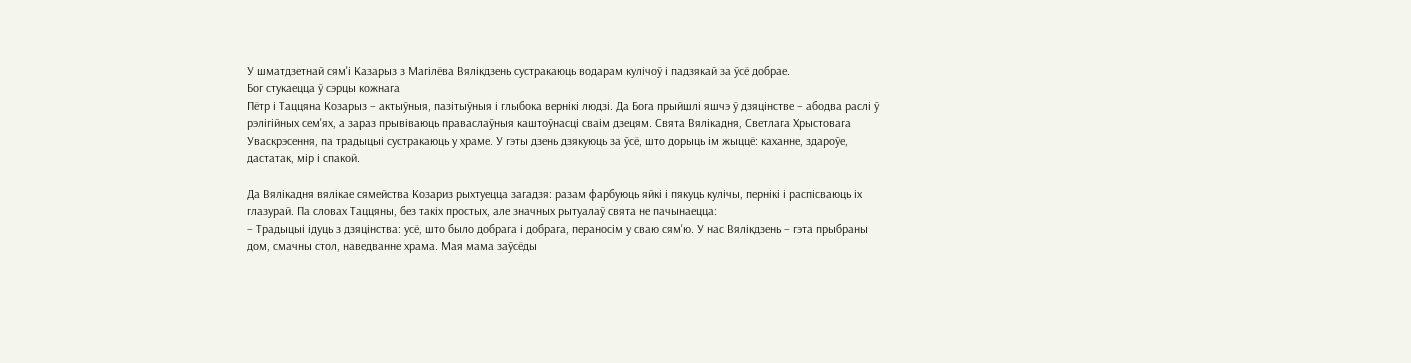У шматдзетнай сям'і Казарыз з Магілёва Вялікдзень сустракаюць водарам кулічоў і падзякай за ўсё добрае.
Бог стукаецца ў сэрцы кожнага
Пётр і Таццяна Козарыз – актыўныя, пазітыўныя і глыбока вернікі людзі. Да Бога прыйшлі яшчэ ў дзяцінстве – абодва раслі ў рэлігійных сем'ях, а зараз прывіваюць праваслаўныя каштоўнасці сваім дзецям. Свята Вялікадня, Светлага Хрыстовага Уваскрэсення, па традыцыі сустракаюць у храме. У гэты дзень дзякуюць за ўсё, што дорыць ім жыццё: каханне, здароўе, дастатак, мір і спакой.

Да Вялікадня вялікае сямейства Козариз рыхтуецца загадзя: разам фарбуюць яйкі і пякуць кулічы, пернікі і распісваюць іх глазурай. Па словах Таццяны, без такіх простых, але значных рытуалаў свята не пачынаецца:
– Традыцыі ідуць з дзяцінства: усё, што было добрага і добрага, пераносім у сваю сям'ю. У нас Вялікдзень – гэта прыбраны дом, смачны стол, наведванне храма. Мая мама заўсёды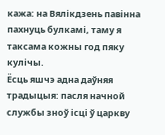кажа: на Вялікдзень павінна пахнуць булкамі, таму я таксама кожны год пяку кулічы.
Ёсць яшчэ адна даўняя традыцыя: пасля начной службы зноў ісці ў царкву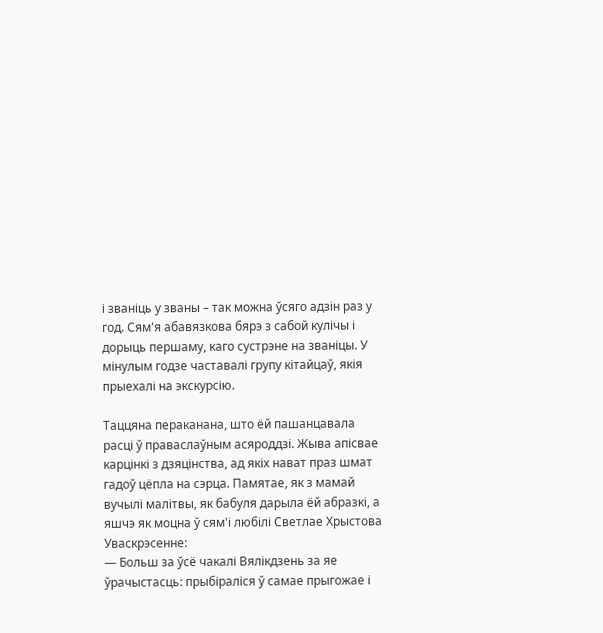і званіць у званы – так можна ўсяго адзін раз у год. Сям'я абавязкова бярэ з сабой кулічы і дорыць першаму, каго сустрэне на званіцы. У мінулым годзе частавалі групу кітайцаў, якія прыехалі на экскурсію.

Таццяна пераканана, што ёй пашанцавала расці ў праваслаўным асяроддзі. Жыва апісвае карцінкі з дзяцінства, ад якіх нават праз шмат гадоў цёпла на сэрца. Памятае, як з мамай вучылі малітвы, як бабуля дарыла ёй абразкі, а яшчэ як моцна ў сям'і любілі Светлае Хрыстова Уваскрэсенне:
— Больш за ўсё чакалі Вялікдзень за яе ўрачыстасць: прыбіраліся ў самае прыгожае і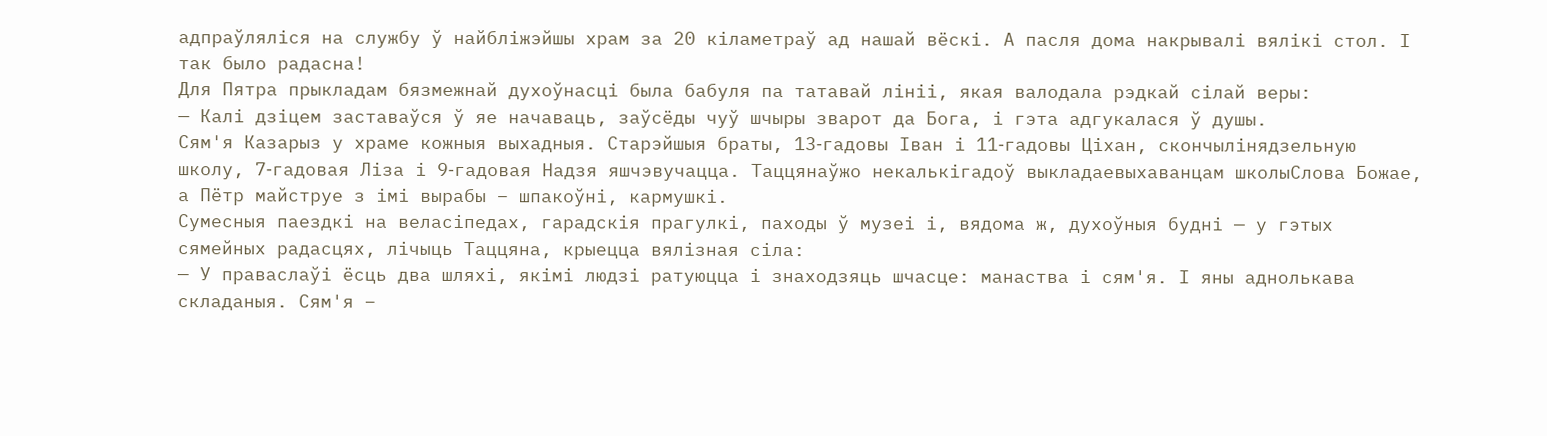адпраўляліся на службу ў найбліжэйшы храм за 20 кіламетраў ад нашай вёскі. А пасля дома накрывалі вялікі стол. І так было радасна!
Для Пятра прыкладам бязмежнай духоўнасці была бабуля па татавай лініі, якая валодала рэдкай сілай веры:
— Калі дзіцем заставаўся ў яе начаваць, заўсёды чуў шчыры зварот да Бога, і гэта адгукалася ў душы.
Сям'я Казарыз у храме кожныя выхадныя. Старэйшыя браты, 13‑гадовы Іван і 11‑гадовы Ціхан, скончылінядзельную школу, 7‑гадовая Ліза і 9‑гадовая Надзя яшчэвучацца. Таццянаўжо некалькігадоў выкладаевыхаванцам школыСлова Божае, а Пётр майструе з імі вырабы – шпакоўні, кармушкі.
Сумесныя паездкі на веласіпедах, гарадскія прагулкі, паходы ў музеі і, вядома ж, духоўныя будні — у гэтых сямейных радасцях, лічыць Таццяна, крыецца вялізная сіла:
— У праваслаўі ёсць два шляхі, якімі людзі ратуюцца і знаходзяць шчасце: манаства і сям'я. І яны аднолькава складаныя. Сям'я –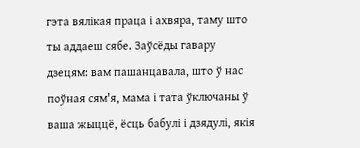гэта вялікая праца і ахвяра, таму што ты аддаеш сябе. Заўсёды гавару дзецям: вам пашанцавала, што ў нас поўная сям'я, мама і тата ўключаны ў ваша жыццё, ёсць бабулі і дзядулі, якія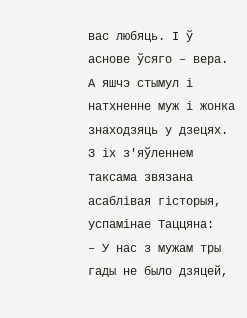вас любяць. І ў аснове ўсяго – вера.
А яшчэ стымул і натхненне муж і жонка знаходзяць у дзецях. З іх з'яўленнем таксама звязана асаблівая гісторыя, успамінае Таццяна:
– У нас з мужам тры гады не было дзяцей,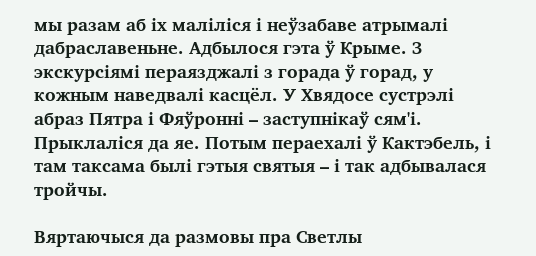мы разам аб іх маліліся і неўзабаве атрымалі дабраславеньне. Адбылося гэта ў Крыме. З экскурсіямі пераязджалі з горада ў горад, у кожным наведвалі касцёл. У Хвядосе сустрэлі абраз Пятра і Фяўронні – заступнікаў сям'і. Прыклаліся да яе. Потым пераехалі ў Кактэбель, і там таксама былі гэтыя святыя – і так адбывалася тройчы.

Вяртаючыся да размовы пра Светлы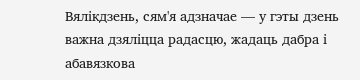Вялікдзень, сям'я адзначае — у гэты дзень важна дзяліцца радасцю, жадаць дабра і абавязкова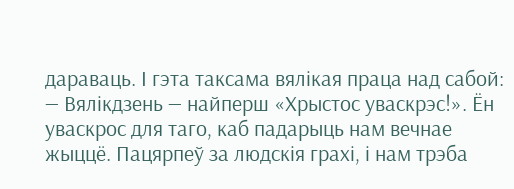дараваць. І гэта таксама вялікая праца над сабой:
— Вялікдзень — найперш «Хрыстос уваскрэс!». Ён уваскрос для таго, каб падарыць нам вечнае жыццё. Пацярпеў за людскія грахі, і нам трэба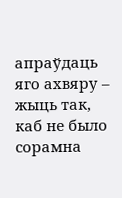апраўдаць яго ахвяру – жыць так, каб не было сорамна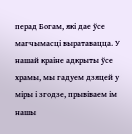перад Богам, які дае ўсе магчымасці выратавацца. У нашай краіне адкрыты ўсе храмы, мы гадуем дзяцей у міры і згодзе, прывіваем ім нашы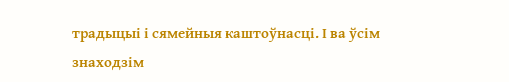традыцыі і сямейныя каштоўнасці. І ва ўсім знаходзім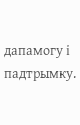дапамогу і падтрымку.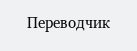Переводчик